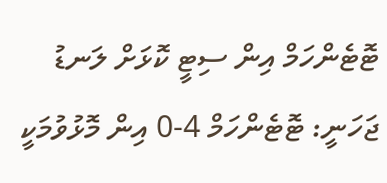ޓޮޓެންހަމް އިން ސިޓީ ކޮޅަށް ލަނޑު ޖަހަނީ: ޓޮޓެންހަމް 4-0 އިން މޮޅުވުމަކީ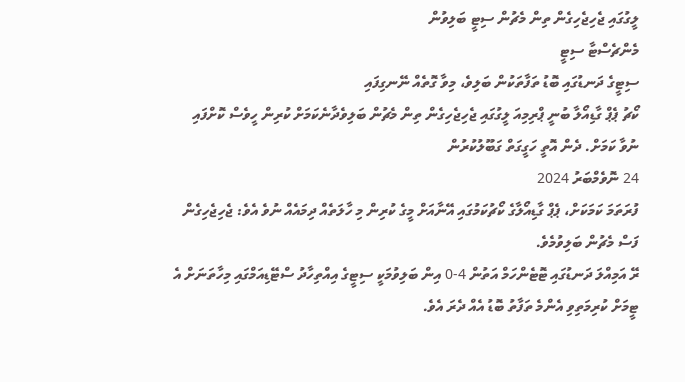ލީގުގައި ޖެހިޖެހިގެން ތިން މެޗުން ސިޓީ ބަލިވުން
މެންޗެސްޓާ ސިޓީ
ސިޓީގެ ދަނޑުގައި ބޮޑު ތަފާތަކުން ބަލިވެ، މިވާ ގޮތެއް ނޭނގިފައި
ކޯޗު ޕެޕް ގާޑިއޯލާ ބުނީ ޕްރިމިއަ ލީގުގައި ޖެހިޖެހިގެން ތިން މެޗުން ބަލިވެދާނެކަމަށް ކުރިން ހީވެސް ކޮށްފައި ނުވާ ކަމަށް. ދެން އޮތީ ހަގީގަތް ގަބޫލުކުރުން
24 ނޮވެމްބަރު 2024
ފުރަތަމަ ކަމަކަށް، ޕެޕް ގާޑިއޯލާގެ ކޯޗުކަމުގައި އޭނާއަށް މީގެ ކުރިން މި ހާލަތެއް ދިމައެއް ނުވެ އެވެ: ޖެހިޖެހިގެން ފަސް މެޗުން ބަލިވުމެވެ.
ރޭ އަމިއްލަ ދަނޑުގައި ޓޮޓެންހަމް އަތުން 4-0 އިން ބަލިވުމަކީ ސިޓީގެ އިއްތިހާދު ސްޓޭޑިއަމްގައި މިހާތަނަށް އެ ޓީމަށް ކުރިމަތިވި އެންމެ ތަފާތު ބޮޑު އެއް ދެރަ އެވެ.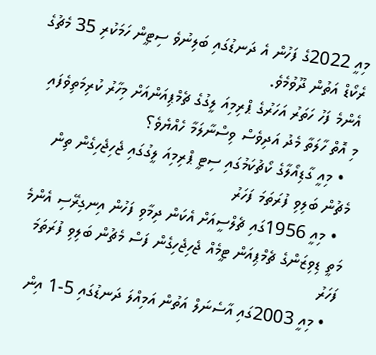މިއީ 2022ގެ ފަހުން އެ ދަނޑުގައި ބަލިނުވެ ސިޓީން ހަމަކުރި 35 މެޗުގެ ރެކޯޑް އަތުން ދޫވުމެވެ.
އެންމެ ފަހު ހަތަރު އަހަރުގެ ޕްރިމިއަ ލީގުގެ ޗެމްޕިއަންއަށް މިހާރު ކުރިމަތިވެފައި މި އޮތް ހާލަތާ މެދު އަދިވެސް ވިސްނާލަމާ ހެއްޔެވެ؟
  • މިއީ ގާޑިއޯލާގެ ކޯޗުކަމުގައި ސިޓީ ޕްރިމިއަ ލީގުގައި ޖެހިޖެހިގެން ތިން މެޗުން ބަލިވި ފުރަތަމަ ފަހަރު
  • މިއީ 1956ގައި ޗެލްސީއަށް އެކަން ދިމާވި ފަހުން އިނގިރޭސި އެންމެ މަތީ ޑިވިޒަންގެ ޗެމްޕިއަން ޓީމެއް ޖެހިޖެހިގެން ފަސް މެޗުން ބަލިވި ފުރަތަމަ ފަހަރު
  • މިއީ 2003ގައި އާސެނަލް އަތުން އަމިއްލަ ދަނޑުގައި 5-1 އިން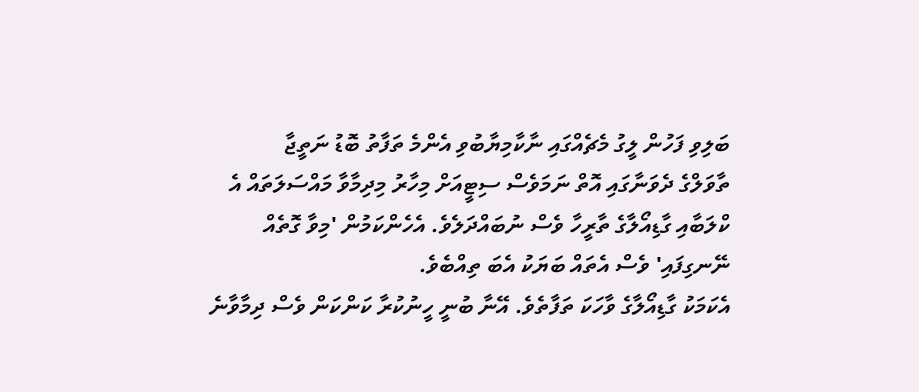ބަލިވި ފަހުން ލީގު މެޗެއްގައި ނާކާމިޔާބުވި އެންމެ ތަފާތު ބޮޑު ނަތީޖާ
ތާވަލްގެ ދެވަނާގައި އޮތް ނަމަވެސް ސިޓީއަށް މިހާރު މިދިމާވާ މައްސަލަތައް އެ ކްލަބާއި ގާޑިއޯލާގެ ތާރީހާ ވެސް ނުބައްދަލެވެ. އެހެންކަމުން 'މިވާ ގޮތެއް ނޭނގިފައި' ވެސް އެތައް ބަޔަކު އެބަ ތިއްބެވެ.
އެކަމަކު ގާޑިއޯލާގެ ވާހަކަ ތަފާތެވެ. އޭނާ ބުނީ ހީނުކުރާ ކަންކަން ވެސް ދިމާވާނެ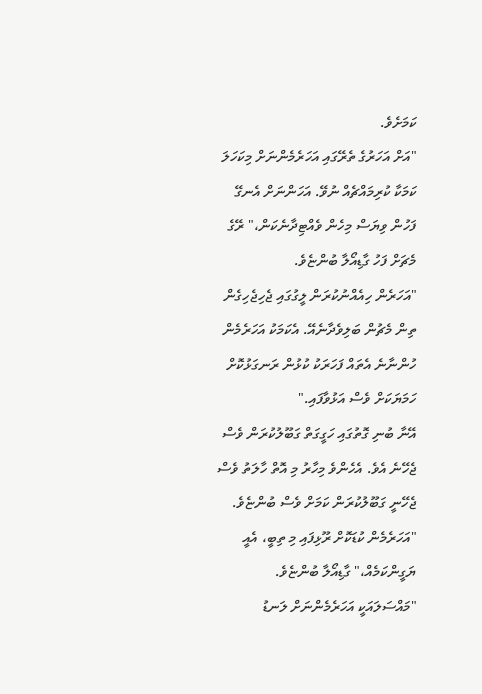ކަމަށެވެ.
"އަށް އަހަރުގެ ތެރޭގައި އަހަރެމެންނަށް މިކަހަލަ ކަމަކާ ކުރިމައްޗެއް ނުވޭ. އަހަންނަށް އެނގޭ ފަހުން ވިޔަސް މިހެން ވެއްޓިދާނެކަން،" ރޭގެ މެޗަށް ފަހު ގާޑިއޯލާ ބުންޏެވެ.
"އަހަރެން ހިއެއްނުކުރަން ލީގުގައި ޖެހިޖެހިގެން ތިން މެޗުން ބަލިވެދާނެއޭ. އެކަމަކު އަހަރެމެން ހުންނާނެ އެތައް ފަހަރަކު ކުޅުން ރަނގަޅުކޮށް ހަމަޔަކަށް ވެސް އަޅުވާފައި."
އޭނާ ބުނި ގޮތުގައި ހަގީގަތް ގަބޫލުކުރަން ވެސް ޖެހޭނެ އެވެ. އެހެންވެ މިހާރު މި އޮތް ހާލަތު ވެސް ޖެހޭނީ ގަބޫލުކުރަން ކަމަށް ވެސް ބުންޏެވެ.
"އަހަރެމެން ކުޑަކޮށް ރޫޅިފައި މި ތިބީ، އެއީ ޔަގީންކަމެއް،" ގާޑިއޯލާ ބުންޏެވެ.
"މައްސަލައަކީ އަހަރެމެންނަށް ލަނޑު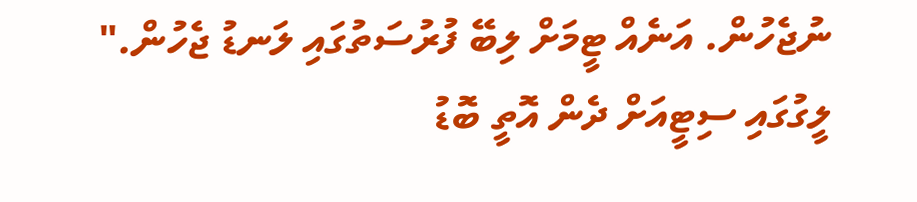ނުޖެހުން. އަނެއް ޓީމަށް ލިބޭ ފުރުސަތުގައި ލަނޑު ޖެހުން."
ލީގުގައި ސިޓީއަށް ދެން އޮތީ ބޮޑު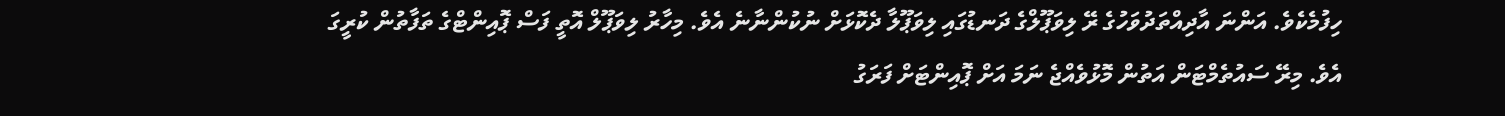ހިފުމެކެވެ. އަންނަ އާދިއްތަދުވަހުގެ ރޭ ލިވަޕޫލްގެ ދަނޑުގައި ލިވަޕޫލާ ދެކޮޅަށް ނުކުންނާނެ އެވެ. މިހާރު ލިވަޕޫލް އޮތީ ފަސް ޕޮއިންޓްގެ ތަފާތުން ކުރީގަ އެވެ. މިރޭ ސައުތެމްޓަން އަތުން މޮޅުވެއްޖެ ނަމަ އަށް ޕޮއިންޓަށް ފަރަގު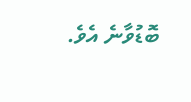ބޮޑުވާނެ އެވެ.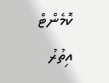ކޮމެންޓް
އިތުރު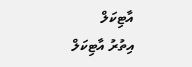އާޓިކަލް
އިތުރު އާޓިކަލް